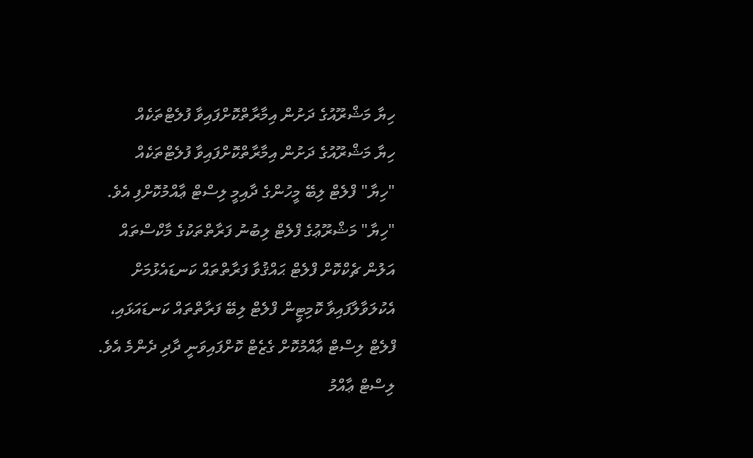ހިޔާ މަޝްރޫއުގެ ދަށުން އިމާރާތްކޮށްފައިވާ ފުލެޓްތަކެއް
ހިޔާ މަޝްރޫއުގެ ދަށުން އިމާރާތްކޮށްފައިވާ ފުލެޓްތަކެއް
"ހިޔާ" ފްލެޓް ލިބޭ މީހުންގެ ދާއިމީ ލިސްޓް ޢާއްމުކޮށްފި އެވެ.
"ހިޔާ" މަޝްރޫޢުގެ ފްލެޓް ލިބުނު ފަރާތްތަކުގެ މާކްސްތައް އަލުން ޗެކްކޮށް ފްލެޓް ޙައްޤުވާ ފަރާތްތައް ކަނޑައެޅުމަށް އެކުލަވާލާފައިވާ ކޮމިޓީން ފްލެޓް ލިބޭ ފަރާތްތައް ކަނޑައަޅައި، ފްލެޓް ލިސްޓް ޢާއްމުކޮށް ގެޒެޓް ކޮށްފައިވަނީ ދާދި ދެންމެ އެވެ. ލިސްޓް ޢާއްމު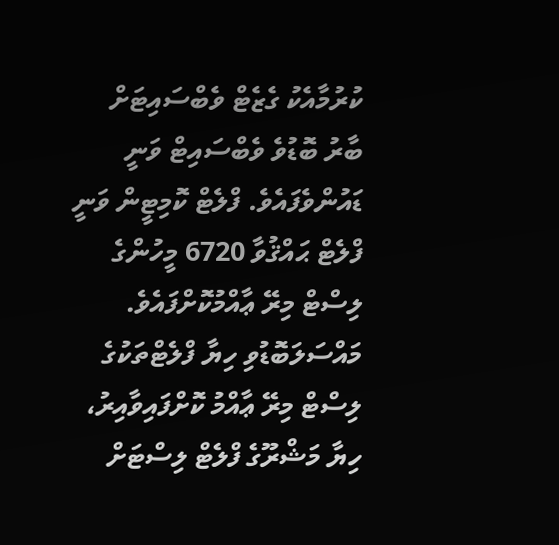ކުރުމާއެކު ގެޒެޓް ވެބްސައިޓަށް ބާރު ބޮޑުވެ ވެބްސައިޓް ވަނީ ޑައުންވެފައެވެ. ފްލެޓް ކޮމިޓީން ވަނީ ފްލެޓް ޙައްޤުވާ 6720 މީހުންގެ ލިސްޓް މިރޭ ޢާއްމުކޮށްފައެވެ.
މައްސަލަބޮޑުވި ހިޔާ ފްލެޓްތަކުގެ ލިސްޓް މިރޭ ޢާއްމު ކޮށްފައިވާއިރު، ހިޔާ މަޝްރޫގެ ފްލެޓް ލިސްޓަށް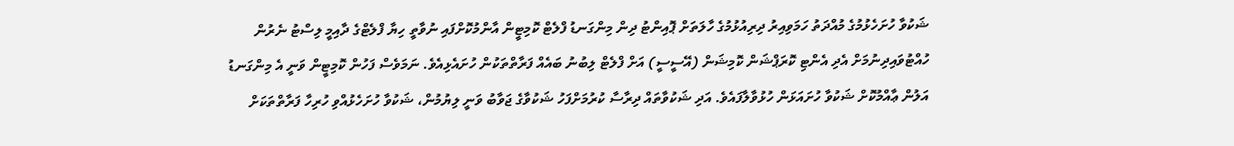ޝަކުވާ ހުށަހެޅުމުގެ މުއްދަތު ހަމަވިއިރު ދިރިއުޅުމުގެ ހާލަތަށް ޕޮއިންޓު ދިން މިންގަނޑު ފްލެޓް ކޮމިޓީން އާންމުކޮށްފައި ނުވާތީ ހިޔާ ފްލެޓްގެ ދާއިމީ ލިސްޓު ނެރުން ހުއްޓުވައިދިނުމަށް އެދި އެންޓި ކޮރަޕްޝަން ކޮމިޝަން (އޭސީސީ) އަށް ފްލެޓް ލިބުނު ބައެއް ފަރާތްތަކުން ހުށައެޅިއެވެ. ނަމަވެސް ފަހުން ކޮމިޓީން ވަނީ އެ މިންގަނޑު އަލުން ޢާއްމުކޮށް ޝަކުވާ ހުށައަޅަން ހުޅުވާލާފައެވެ. އަދި ޝަކުވާތައް ދިރާސާ ކުރުމަށްފަހު ޝަކުވާގެ ޖަވާބު ވަނީ ލިޔުމުން، ޝަކުވާ ހުށަހެޅުއްވި ހުރިހާ ފަރާތްތަކަށް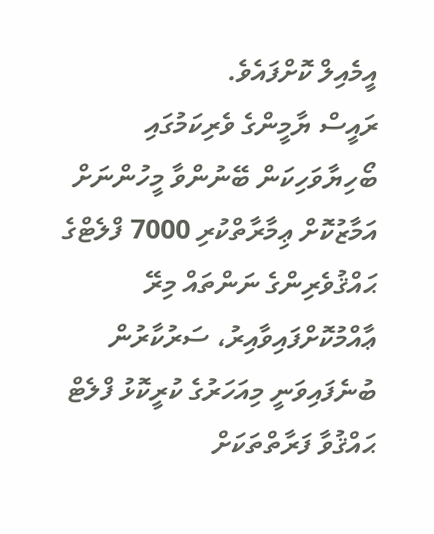އީމެއިލް ކޮށްފައެވެ.
ރައީސް ޔާމީންގެ ވެރިކަމުގައި ބޯހިޔާވަހިކަން ބޭނުންވާ މީހުންނަށް އަމާޒުކޮށް ޢިމާރާތްކުރި 7000 ފްލެޓްގެ ޙައްޤުވެރިންގެ ނަންތައް މިރޭ ޢާއްމުކޮށްފައިވާއިރު، ސަރުކާރުން ބުނެފައިވަނީ މިއަހަރުގެ ކުރީކޮޅު ފްލެޓް ޙައްޤުވާ ފަރާތްތަކަށް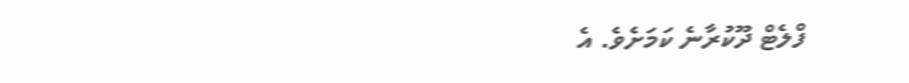ފްލެޓް ދޫކުރާނެ ކަމަށެވެ. އެ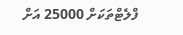ފްލެޓްތަކަށް 25000 އަށް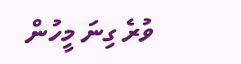ވުރެ ގިނަ މީހުން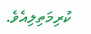ކުރިމަތިލިއެވެ.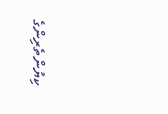ކިޔުންތެރިންގެ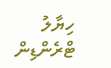ހިޔާލު
ޓްރެންޑިން